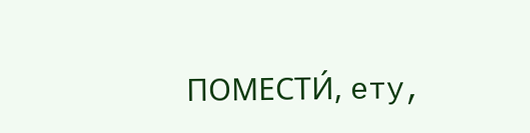ПОМЕСТИ́, ету,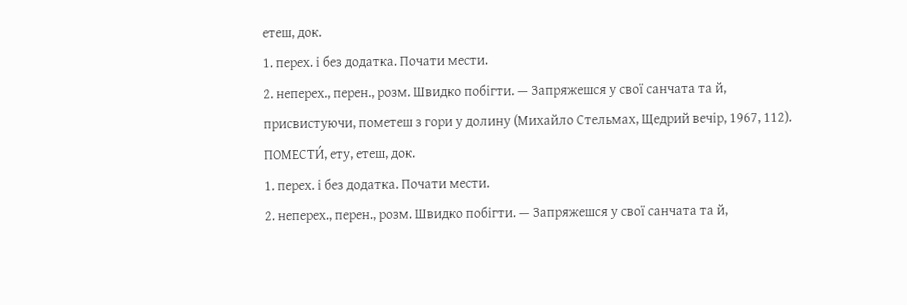етеш, док.
1. перех. і без додатка. Почати мести.
2. неперех., перен., розм. Швидко побігти. — Запряжешся у свої санчата та й, присвистуючи, пометеш з гори у долину (Михайло Стельмах, Щедрий вечір, 1967, 112).
ПОМЕСТИ́, ету, етеш, док.
1. перех. і без додатка. Почати мести.
2. неперех., перен., розм. Швидко побігти. — Запряжешся у свої санчата та й,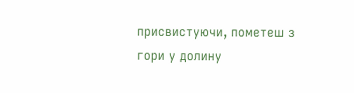присвистуючи, пометеш з гори у долину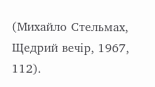(Михайло Стельмах, Щедрий вечір, 1967, 112).